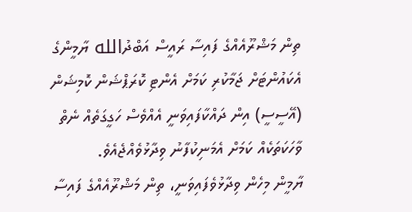ތިން މަޝްރޫއެއްގެ ފައިސާ ރައީސް އަބްދުالله ޔާމީންގެ އެކައުންޓަށް ޖަމާކުރި ކަމަށް އެންޓި ކޮރަޕްޝަން ކޮމިޝަން (އޭސީސީ) އިން ދައްކާފައިވަނީ އެއްވެސް ހަގީގަތެއް ނެތް ވާހަކަތަކެއް ކަމަށް އެމަނިކުފާނު ވިދާޅުވެއްޖެއެވެ.
ޔާމީން މިހެން ވިދާޅުވެފައިވަނީ، ތިން މަޝްރޫއެއްގެ ފައިސާ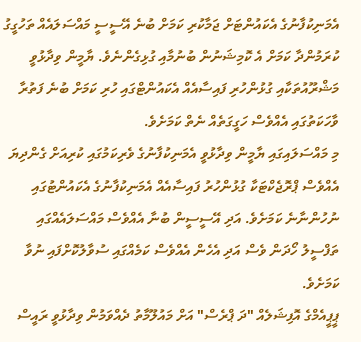އެމަނިކުފާނުގެ އެކައުންޓަށް ޖަމާކުރި ކަމަށް ބުނެ އޭސީސީ މައްސަލައެއް ތަހުގީގު ކުރަމުންދާ ކަމަށް އެ ކޮމިޝަނުން ބުނުމާއި ގުޅިގެންނެވެ. ޔާމީން ވިދާޅުވީ މަޝްރޫއުތަކާއި ގުޅުންހުރި ފައިސާއެއް އެކައުންޓްގައި ހުރި ކަމަށް ބުނެ ފަތުރާ ވާހަކަތުގައި އެއްވެސް ހަގީގަތެއް ނެތް ކަމަށެވެ.
މި މައްސަލައިގައި ޔާމީން ވިދާޅުވީ އެމަނިކުފާނުގެ ވެރިކަމުގައި ކުރިއަށް ގެންދިޔަ އެއްވެސް ޕްރޮޖެކްޓަކާ ގުޅުންހުރު ފައިސާއެއް އެމަނިކުފާނުގެ އެކައުންޓުގައި ނުހުންނާނެ ކަމަށެވެ. އަދި އޭސީސީން ބުނާ އެއްވެސް މައްސަލައެއްގައި ތަފްސީލު ހޯދަން ވެސް އަދި އެހެން އެއްވެސް ކަމެއްގައި ސުވާލުކޮށްފައި ނުވާ ކަމަށެވެ.
ޕީޕީއެމްގެ އޮފިޝަލެއް "ދަ ޕްރެސް" އަށް މައުލޫމާތު ދެއްވަމުން ވިދާޅުވީ ރައީސް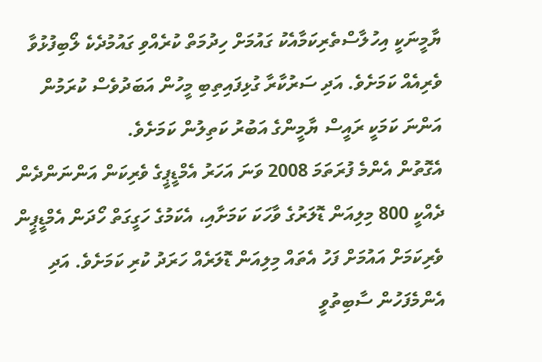ޔާމީނަކީ އިހުލާސްތެރިކަމާއެކު ގައުމަށް ހިދުމަތް ކުރެއްވި ގައުމުދެކެ ލޯބިފުޅުވާ ވެރިއެއް ކަމަށެވެ. އަދި ސަރުކާރާ ގުޅިފައިތިބި މީހުން އަބަދުވެސް ކުރަމުން އަންނަ ކަމަކީ ރައީސް ޔާމީންގެ އަބުރު ކަތިލުން ކަމަށެވެ.
އެގޮތުން އެންމެ ފުރަތަމަ 2008 ވަނަ އަހަރު އެމްޑީޕީގެ ވެރިކަން އަންނަންދެން ދެއްކީ 800 މިލިއަން ޑޮލަރުގެ ވާހަކަ ކަމަށާއި، އެކަމުގެ ހަގީގަތް ހޯދަން އެމްޑީޕީން ވެރިކަމަށް އައުމަށް ފަހު އެތައް މިލިއަން ޑޮލަރެއް ހަރަދު ކުރި ކަމަށެވެ. އަދި އެންމެފަހުން ސާބިތުވީ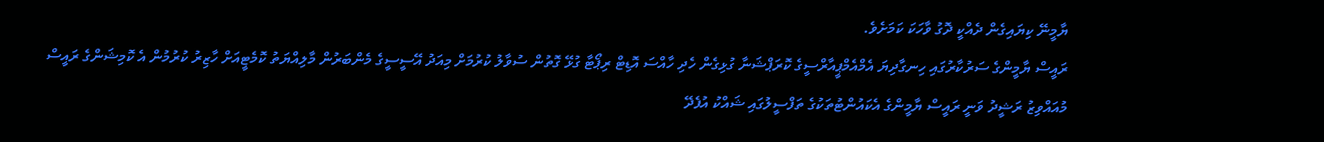ޔާމީނޭ ކިޔައިގެން ދެއްކީ ދޮގު ވާހަކަ ކަމަށެވެ.
ރައީސް ޔާމީންގެ ސަރުކާރުގައި ހިނގާދިޔަ އެމްއެމްޕީއާރްސީގެ ކޮރަޕްޝަނާ ގުޅިގެން ހެދި ހާއްސަ އޮޑިޓް ރިޕޯޓާ ގުޅޭ ގޮތުން ސުވާލު ކުރުމަށް މިއަދު އޭސީސީގެ މެންބަރުން މާލިއްޔަތު ކޮމެޓީއަށް ހާޒިރު ކުރުމުން އެ ކޮމިޝަންގެ ރައީސް މުއައްވިޒު ރަޝީދު ވަނީ ރައީސް ޔާމީންގެ އެކައުންޓުތަކުގެ ތަފްސީލުގައި ޝައްކު އުފެދޭ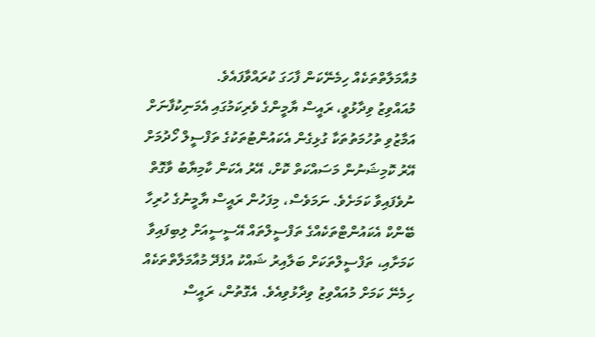މުއާމަލާތްތަކެއް ހިމެނޭކަން ފާހަގަ ކުރައްވާފައެވެ.
މުއައްވިޒު ވިދާޅުވީ، ރައީސް ޔާމީންގެ ވެރިކަމުގައި އެމަނިކުފާނަށް އަމާޒުވި ތުހުމަތުތަކާ ގުޅިގެން އެކައުންޓުތަކުގެ ތަފްސީލް ހޯދުމަށް އޭރު ކޮމިޝަނުން މަސައްކަތް ކޮށް، އޭރު އެކަން ކާމިޔާބު ވާގޮތް ނުވެފައިވާ ކަމަށެވެ. ނަމަވެސް، މިފަހުން ރައީސް ޔާމީނުގެ ހުރިހާ ބޭންކް އެކައުންޓްތަކެއްގެ ތަފްސީލްތައް އޭސީސީއަށް ލިބިފައިވާ ކަމަށާއި، ތަފްސީލްތަކަށް ބަލާއިރު ޝައްކު އުފެދޭ މުއާމަލާތްތަކެއް ހިމެނޭ ކަމަށް މުއައްވިޒު ވިދާޅުވިއެވެ. އެގޮތުން، ރައީސް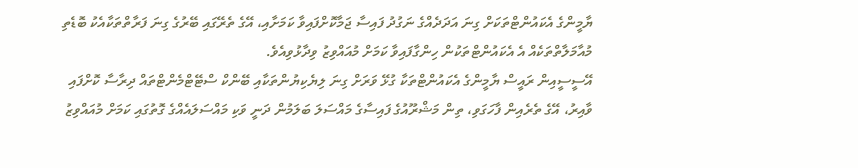ޔާމީންގެ އެކައުންޓްތަކަށް ގިނަ އަދަދެއްގެ ނަގުދު ފައިސާ ޖަމާކޮށްފައިވާ ކަމަށާއި، އޭގެ ތެރޭގައި ބޭރުގެ ގިނަ ފަރާތްތަކާއެކު ބޮޑެތި މުއާމަލާތްތަކެއް އެ އެކައުންޓްތަކުން ހިންގާފައިވާ ކަމަށް މުއައްވިޒު ވިދާޅުވިއެވެ.
އޭސީސީއިން ރައީސް ޔާމީންގެ އެކައުންޓްތަކާ ގުޅޭ ވަރަށް ގިނަ ލިޔެކިޔުންތަކާއި ބޭންކް ސްޓޭޓްމެންޓްތައް ދިރާސާ ކޮށްފައި ވާއިރު، އޭގެ ތެރެއިން ފާހަގަވި، ތިން މަޝްރޫއުގެ ފައިސާގެ މައްސަލަ ބަލަމުން ދަނީ ވަކި މައްސަލައެއްގެ ގޮތުގައި ކަމަށް މުއައްވިޒު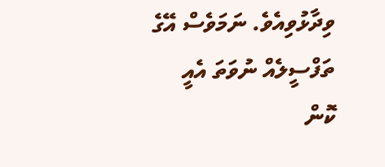ވިދާޅުވިއެވެ. ނަމަވެސް އޭގެ ތަފްސީލެއް ނުވަތަ އެއީ ކޮން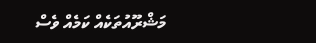މަޝްރޫއުތަކެއް ކަމެއް ވެސް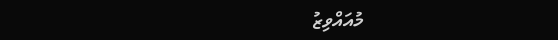މުއައްވިޒު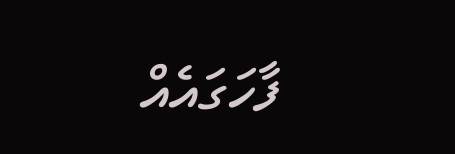ފާހަގައެއް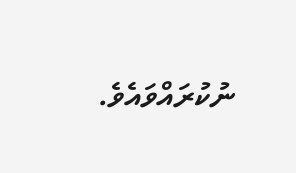ނުކުރައްވައެވެ.